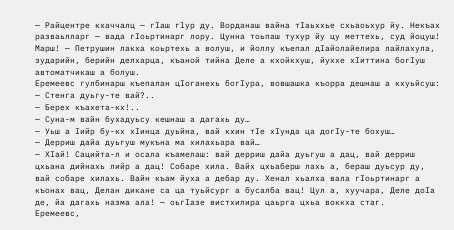— Райцентре кхаччалц — гIаш гlyp ду. Ворданаш вайна тIаьххье схьаоьхур йу. Некъах разваьлларг — вада гIоьртинарг лору. Цунна тоьпаш тухур йу цу меттехь, суд йоцуш! Марш! — Петрушин лакха коьртехь а волуш, и йоллу къепал дIайолайелира лайлахула, зударийн, берийн делхарца, къаной тийна Деле а кхойкхуш, йуххе хIиттина богIуш автоматчикаш а болуш.
Еремеевс гулбинарш къепалан цIоганехь богIура, вовшашка къорра дешнаш а кхуьйсуш:
— Стенга дуьгу-те вай?..
— Берех къахета-кх!..
— Суна-м вайн бухадуьсу кешнаш а дагахь ду…
— Уьш а Iийр бу-кх хIинца дуьйна, вай кхин тIе хIунда ца догIу-те бохуш…
— Дерриш дайа дуьгуш мукъна ма хилахьара вай…
— ХIай! Сацийта-л и осала къамелаш: вай дерриш дайа дуьгуш а дац, вай дерриш цхьана дийнахь лийр а дац! Собаре хила. Вайх цхьаберш лахь а, бераш дуьсур ду, вай собаре хилахь. Вайн къам йуха а дебар ду. Хенал хьалха вала гIоьртинарг а къонах вац, Делан дикане са ца туьйсург а бусалба вац! Цул а, хуучара, Деле доIа де, йа дагахь назма ала! — оьгIазе вистхилира цаьрга цхьа воккха стаг.
Еремеевс,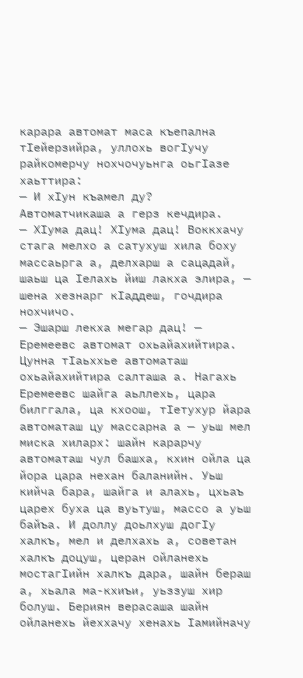карара автомат маса къепална тIейерзийра, уллохь вогIучу райкомерчу нохчочуьнга оьгIазе хаьттира:
— И хIун къамел ду?
Автоматчикаша а герз кечдира.
— ХIума дац! ХIума дац! Воккхачу стага мелхо а сатухуш хила боху массаьрга а, делхарш а сацадай, шаьш ца Iелахь йиш лакха элира, — шена хезнарг кIаддеш, гочдира нохчичо.
— Эшарш лекха мегар дац! — Еремеевс автомат охьайахийтира.
Цунна тIаьххье автоматаш охьайахийтира салташа а. Нагахь Еремеевс шайга аьллехь, цара билггала, ца кхоош, тIетухур йара автоматаш цу массарна а — уьш мел миска хиларх: шайн карарчу автоматаш чул башха, кхин ойла ца йора цара нехан баланийн. Уьш кийча бара, шайга и алахь, цхьаъ царех буха ца вуьтуш, массо а уьш байъа. И доллу доьлхуш догIу халкъ, мел и делхахь а, советан халкъ доцуш, церан ойланехь мостагIийн халкъ дара, шайн бераш а, хьала ма-кхиъи, уьззуш хир болуш. Бериян верасаша шайн ойланехь йеххачу хенахь Iамийначу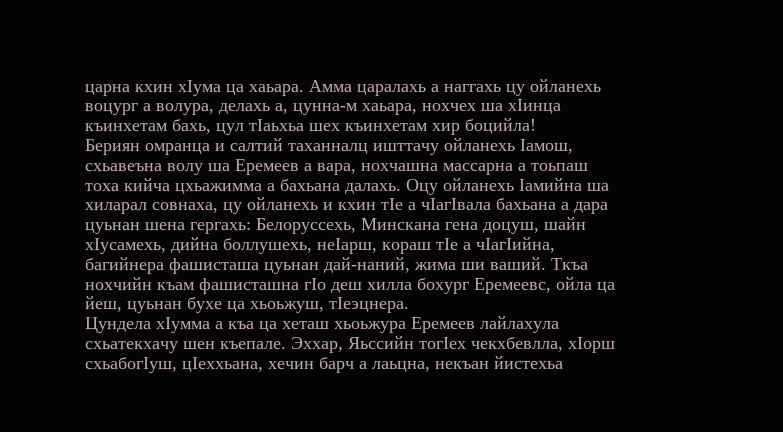царна кхин хIума ца хаьара. Амма царалахь а наггахь цу ойланехь воцург а волура, делахь а, цунна-м хаьара, нохчех ша хIинца къинхетам бахь, цул тIаьхьа шех къинхетам хир боцийла!
Бериян омранца и салтий таханналц ишттачу ойланехь Iамош, схьавеъна волу ша Еремеев а вара, нохчашна массарна а тоьпаш тоха кийча цхьажимма а бахьана далахь. Оцу ойланехь Iамийна ша хиларал совнаха, цу ойланехь и кхин тIе а чIагIвала бахьана а дара цуьнан шена гергахь: Белоруссехь, Минскана гена доцуш, шайн хIусамехь, дийна боллушехь, неIарш, кораш тIе а чIагIийна, багийнера фашисташа цуьнан дай-наний, жима ши ваший. Ткъа нохчийн къам фашисташна гIo деш хилла бохург Еремеевс, ойла ца йеш, цуьнан бухе ца хьоьжуш, тIеэцнера.
Цундела хIумма а къа ца хеташ хьоьжура Еремеев лайлахула схьатекхачу шен къепале. Эххар, Яьссийн тогIех чекхбевлла, хIорш схьабогIуш, цIеххьана, хечин барч а лаьцна, некъан йистехьа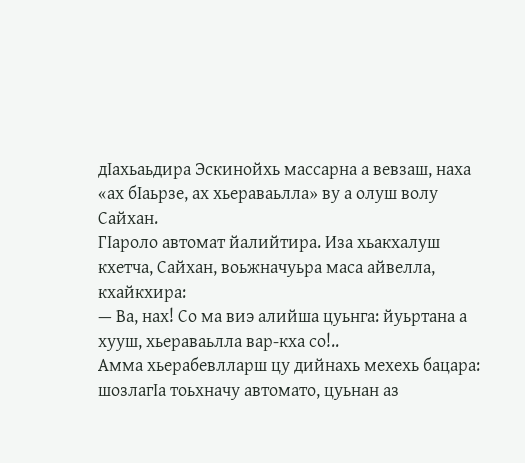дIахьаьдира Эскинойхь массарна а вевзаш, наха «ах бIаьрзе, ах хьераваьлла» ву а олуш волу Сайхан.
ГIароло автомат йалийтира. Иза хьакхалуш кхетча, Сайхан, воьжначуьра маса айвелла, кхайкхира:
— Ва, нах! Со ма виэ алийша цуьнга: йуьртана а хууш, хьераваьлла вар-кха со!..
Амма хьерабевлларш цу дийнахь мехехь бацара: шозлагIа тоьхначу автомато, цуьнан аз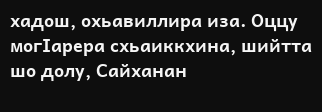хадош, охьавиллира иза. Оццу могIарера схьаиккхина, шийтта шо долу, Сайханан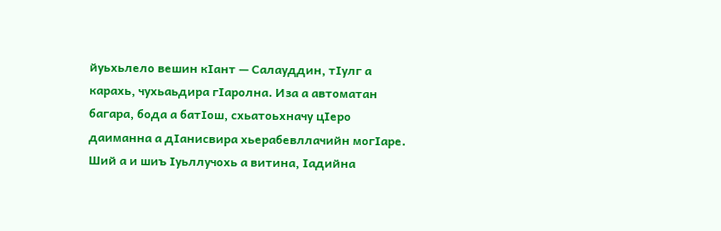йуьхьлело вешин кIант — Салауддин, тIулг а карахь, чухьаьдира гIаролна. Иза а автоматан багара, бода а батIош, схьатоьхначу цIеро даиманна а дIанисвира хьерабевллачийн могIаре.
Ший а и шиъ Iуьллучохь а витина, Iадийна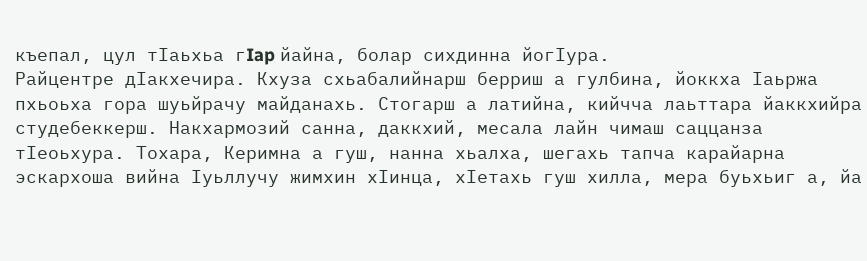къепал, цул тIаьхьа гIap йайна, болар сихдинна йогIура.
Райцентре дIакхечира. Кхуза схьабалийнарш берриш а гулбина, йоккха Iаьржа пхьоьха гора шуьйрачу майданахь. Стогарш а латийна, кийчча лаьттара йаккхийра студебеккерш. Накхармозий санна, даккхий, месала лайн чимаш саццанза тIеоьхура. Тохара, Керимна а гуш, нанна хьалха, шегахь тапча карайарна эскархоша вийна Iуьллучу жимхин хIинца, хIетахь гуш хилла, мера буьхьиг а, йа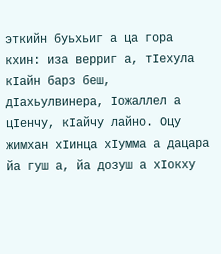эткийн буьхьиг а ца гора кхин: иза верриг а, тIехула кIайн барз беш, дIахьулвинера, Iожаллел а цIенчу, кIайчу лайно. Оцу жимхан хIинца хIумма а дацара йа гуш а, йа дозуш а хIокху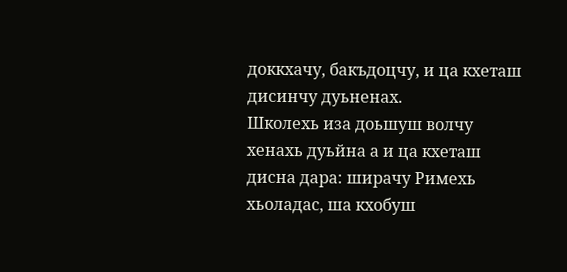доккхачу, бакъдоцчу, и ца кхеташ дисинчу дуьненах.
Школехь иза доьшуш волчу хенахь дуьйна а и ца кхеташ дисна дара: ширачу Римехь хьоладас, ша кхобуш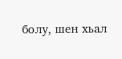болу, шен хьал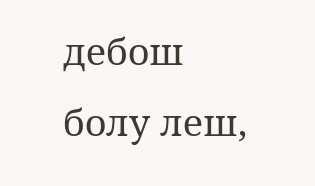дебош болу леш,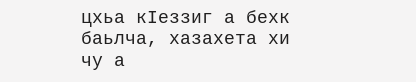цхьа кIеззиг а бехк баьлча, хазахета хи чу а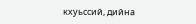кхуьссий, дийна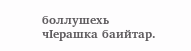боллушехь чIерашка баийтар.